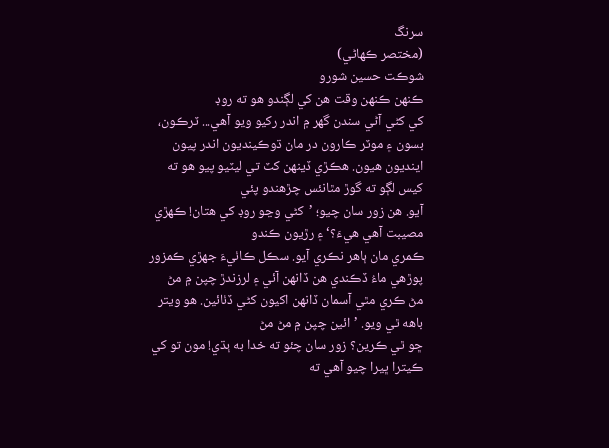سرنگ
(مختصر ڪھاڻي)
شوڪت حسين شورو
ڪنهن ڪنهن وقت هن کي لڳندو هو ته روڊ
کي کڻي آڻي سندن گهر ۾ اندر رکيو ويو آهي... ٽرڪون، بسون ۽ موٽر ڪارون در مان ڌوڪينديون اندر پيون
اينديون هيون. هڪڙي ڏينهن کٽ تي ليٽيو پيو هو ته کيس لڳو ته گوڙ مٿانئس چڙهندو پئي
آيو. هن زور سان چيو؛ ’کڻي وڃو روڊ کي هتان! ڪهڙي مصيبت آهي هيءَ؟‘ ۽ رڙيون ڪندو
ڪمري مان ٻاهر نڪري آيو. سڪل ڪاٺيءَ جهڙي ڪمزور پوڙهي ماءُ ڏڪندي هن ڏانهن آئي ۽ لرزندڙ چپن ۾ مڻ
مڻ ڪري مٿي آسمان ڏانهن اکيون کڻي ڏٺائين. هو ويتر باهه ٿي ويو. ’ائين چپن ۾ مڻ مڻ
ڇو ٿي ڪرين؟ زور سان چئو ته خدا به ٻڌي! مون تو کي ڪيترا ڀيرا چيو آهي ته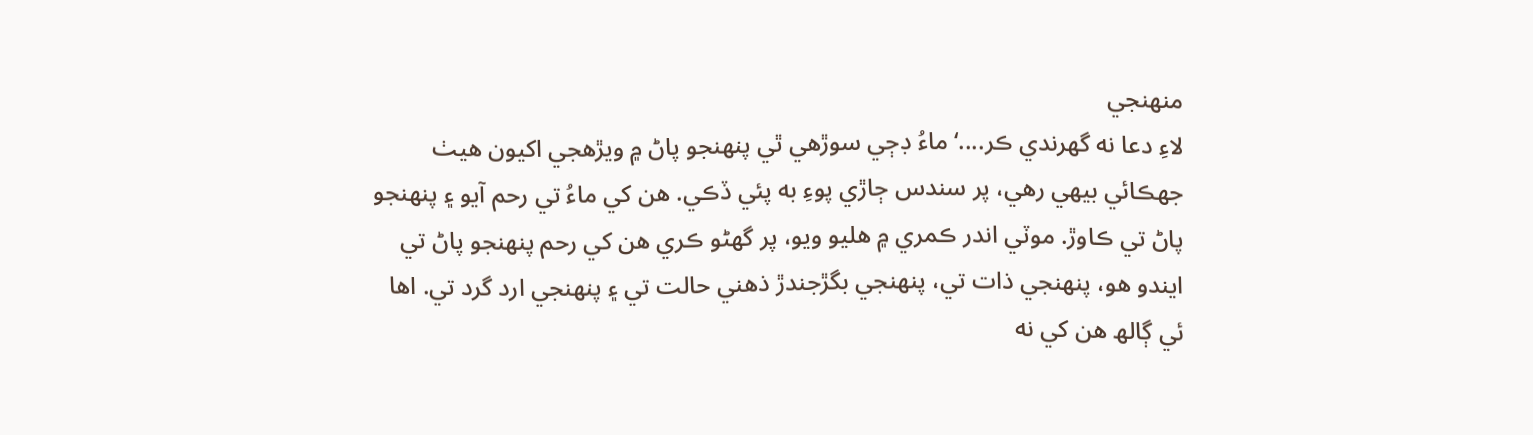منهنجي
لاءِ دعا نه گهرندي ڪر....‘ ماءُ ڊڄي سوڙهي ٿي پنهنجو پاڻ ۾ ويڙهجي اکيون هيٺ
جهڪائي بيهي رهي، پر سندس ڄاڙي پوءِ به پئي ڏڪي. هن کي ماءُ تي رحم آيو ۽ پنهنجو
پاڻ تي ڪاوڙ. موٽي اندر ڪمري ۾ هليو ويو، پر گهڻو ڪري هن کي رحم پنهنجو پاڻ تي
ايندو هو، پنهنجي ذات تي، پنهنجي بگڙجندڙ ذهني حالت تي ۽ پنهنجي ارد گرد تي. اها
ئي ڳالھ هن کي نه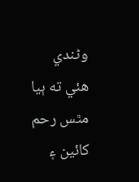وڻندي هئي ته ٻيا مٿس رحم کائين ۽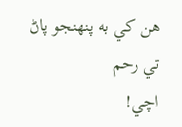هن کي به پنهنجو پاڻ تي رحم
اچي!